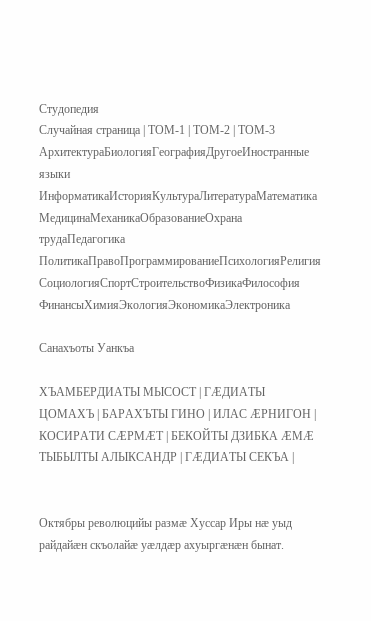Студопедия
Случайная страница | ТОМ-1 | ТОМ-2 | ТОМ-3
АрхитектураБиологияГеографияДругоеИностранные языки
ИнформатикаИсторияКультураЛитератураМатематика
МедицинаМеханикаОбразованиеОхрана трудаПедагогика
ПолитикаПравоПрограммированиеПсихологияРелигия
СоциологияСпортСтроительствоФизикаФилософия
ФинансыХимияЭкологияЭкономикаЭлектроника

Санахъоты Уанкъа

ХЪАМБЕРДИАТЫ МЫСОСТ | ГÆДИАТЫ ЦОМАХЪ | БАРАХЪТЫ ГИНО | ИЛАС ÆРНИГОН | КОСИРАТИ СÆРМÆТ | БЕКОЙТЫ ДЗИБКА ÆМÆ ТЫБЫЛТЫ АЛЫКСАНДР | ГÆДИАТЫ СЕКЪА |


Октябры революцийы размæ Хуссар Иры нæ уыд райдайæн скъолайæ уæлдæр ахуыргæнæн бынат.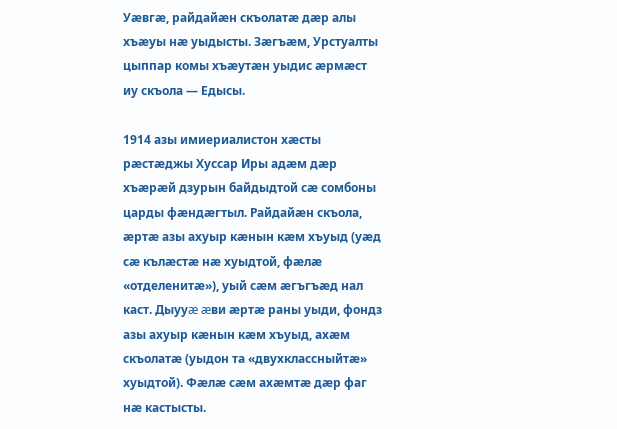Уæвгæ, райдайæн скъолатæ дæр алы хъæуы нæ уыдысты. Зæгъæм, Урстуалты цыппар комы хъæутæн уыдис æрмæст иу скъола — Едысы.

1914 азы имиериалистон хæсты рæстæджы Хуссар Иры адæм дæр хъæрæй дзурын байдыдтой сæ сомбоны царды фæндæгтыл. Райдайæн скъола, æртæ азы ахуыр кæнын кæм хъуыд (уæд сæ кълæстæ нæ хуыдтой, фæлæ «отделенитæ»), уый сæм æгъгъæд нал каст. Дыууæ æви æртæ раны уыди, фондз азы ахуыр кæнын кæм хъуыд, ахæм скъолатæ (уыдон та «двухклассныйтæ» хуыдтой). Фæлæ сæм ахæмтæ дæр фаг нæ кастысты.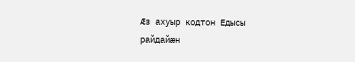Æз ахуыр кодтон Едысы райдайæн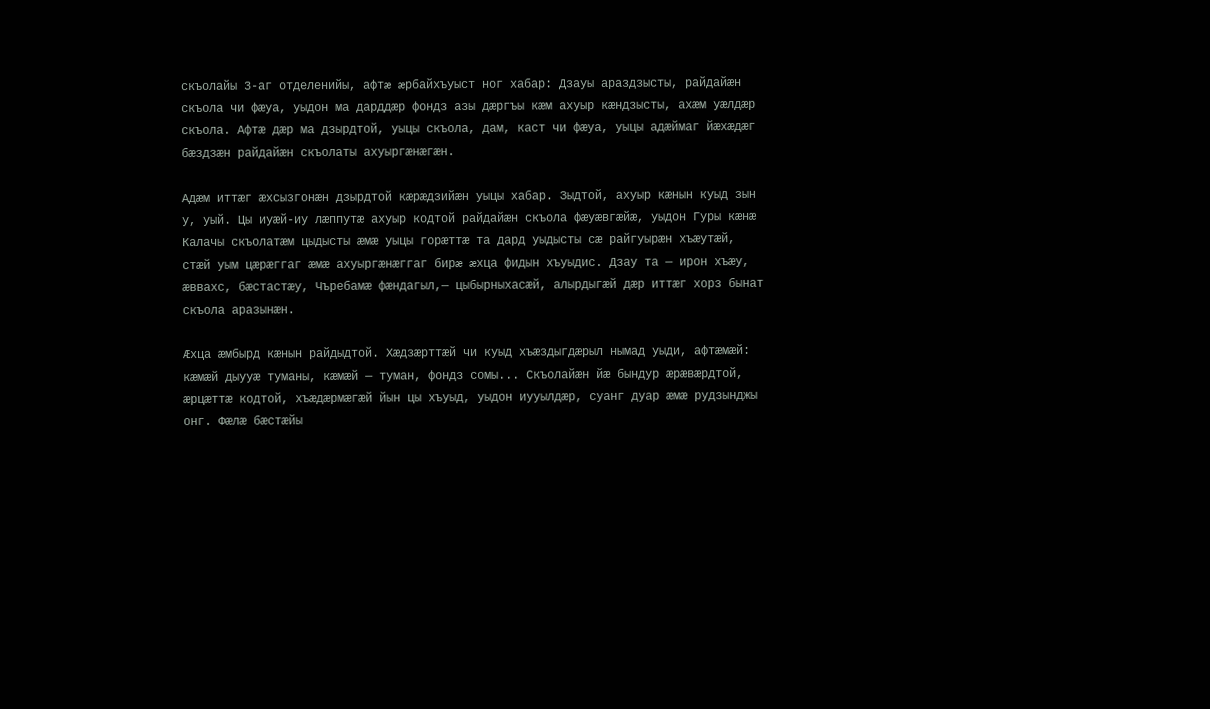скъолайы 3-аг отделенийы, афтæ æрбайхъуыст ног хабар: Дзауы араздзысты, райдайæн скъола чи фæуа, уыдон ма дарддæр фондз азы дæргъы кæм ахуыр кæндзысты, ахæм уæлдæр скъола. Афтæ дæр ма дзырдтой, уыцы скъола, дам, каст чи фæуа, уыцы адæймаг йæхæдæг бæздзæн райдайæн скъолаты ахуыргæнæгæн.

Адæм иттæг æхсызгонæн дзырдтой кæрæдзийæн уыцы хабар. Зыдтой, ахуыр кæнын куыд зын у, уый. Цы иуæй-иу лæппутæ ахуыр кодтой райдайæн скъола фæуæвгæйæ, уыдон Гуры кæнæ Калачы скъолатæм цыдысты æмæ уыцы горæттæ та дард уыдысты сæ райгуырæн хъæутæй, стæй уым цæрæггаг æмæ ахуыргæнæггаг бирæ æхца фидын хъуыдис. Дзау та — ирон хъæу, æввахс, бæстастæу, Чъребамæ фæндагыл,— цыбырныхасæй, алырдыгæй дæр иттæг хорз бынат скъола аразынæн.

Æхца æмбырд кæнын райдыдтой. Хæдзæрттæй чи куыд хъæздыгдæрыл нымад уыди, афтæмæй: кæмæй дыууæ туманы, кæмæй — туман, фондз сомы... Скъолайæн йæ бындур æрæвæрдтой, æрцæттæ кодтой, хъæдæрмæгæй йын цы хъуыд, уыдон иууылдæр, суанг дуар æмæ рудзынджы онг. Фæлæ бæстæйы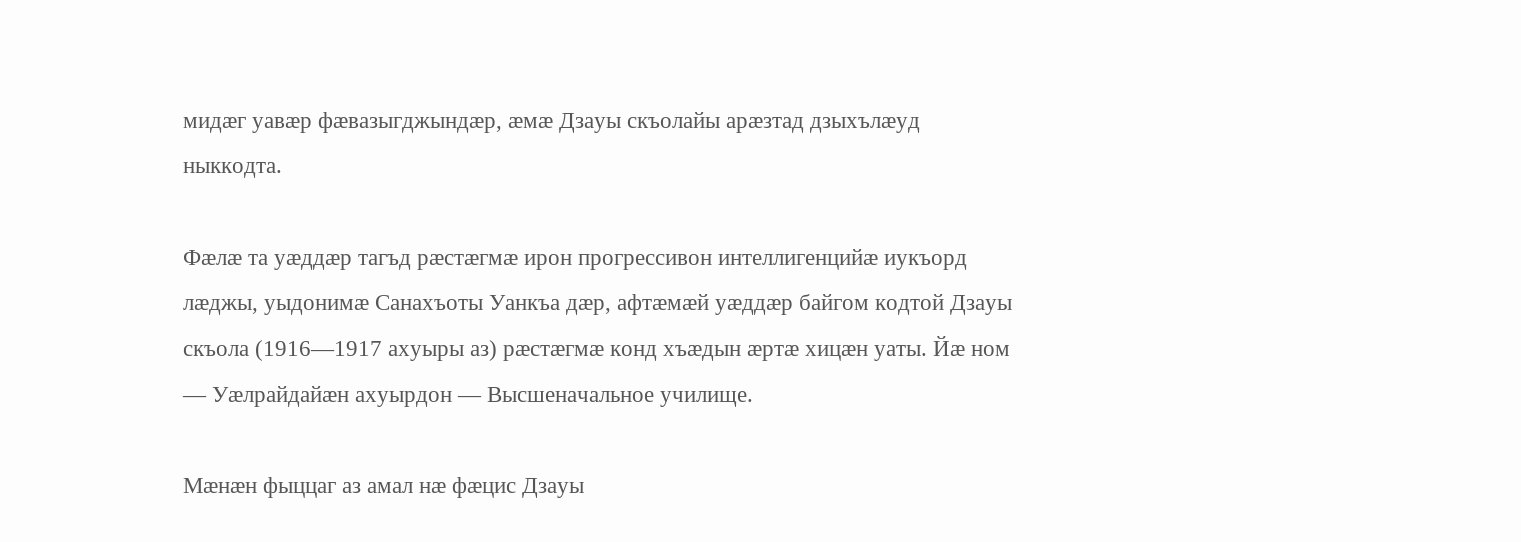мидæг уавæр фæвазыгджындæр, æмæ Дзауы скъолайы арæзтад дзыхълæуд ныккодта.

Фæлæ та уæддæр тагъд рæстæгмæ ирон прогрессивон интеллигенцийæ иукъорд лæджы, уыдонимæ Санахъоты Уанкъа дæр, афтæмæй уæддæр байгом кодтой Дзауы скъола (1916—1917 ахуыры аз) рæстæгмæ конд хъæдын æртæ хицæн уаты. Йæ ном — Уæлрайдайæн ахуырдон — Высшеначальное училище.

Мæнæн фыццаг аз амал нæ фæцис Дзауы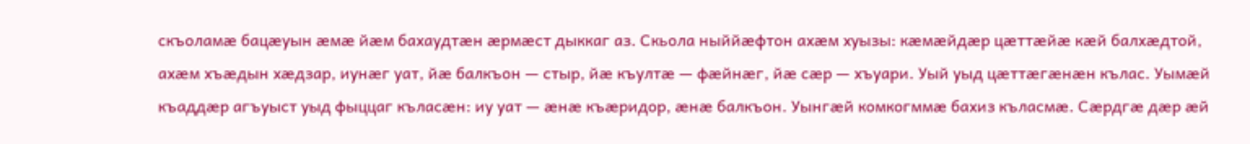скъоламæ бацæуын æмæ йæм бахаудтæн æрмæст дыккаг аз. Скьола ныййæфтон ахæм хуызы: кæмæйдæр цæттæйæ кæй балхæдтой, ахæм хъæдын хæдзар, иунæг уат, йæ балкъон — стыр, йæ къултæ — фæйнæг, йæ сæр — хъуари. Уый уыд цæттæгæнæн кълас. Уымæй къаддæр агъуыст уыд фыццаг къласæн: иу уат — æнæ къæридор, æнæ балкъон. Уынгæй комкогммæ бахиз къласмæ. Сæрдгæ дæр æй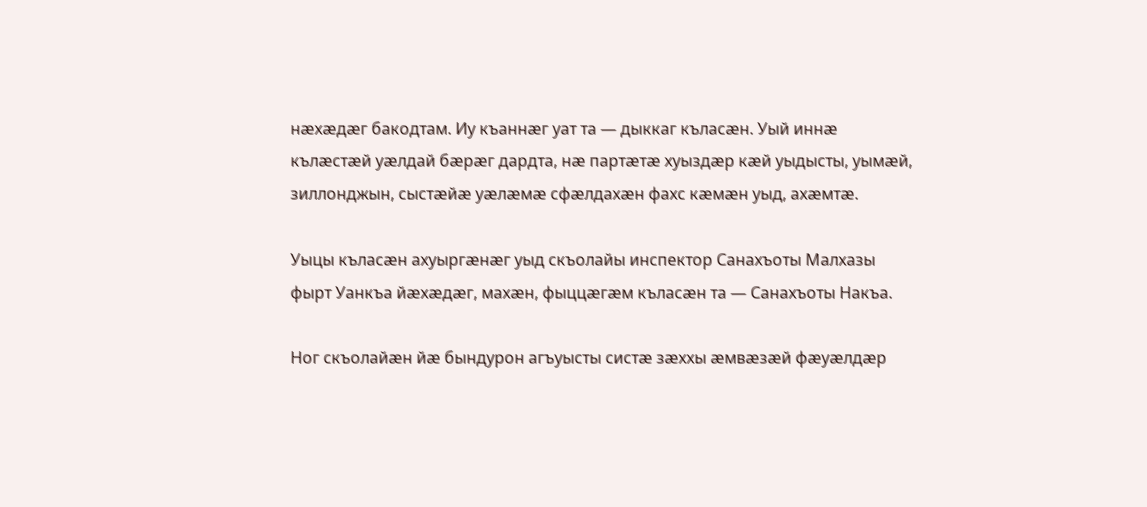нæхæдæг бакодтам. Иу къаннæг уат та — дыккаг къласæн. Уый иннæ кълæстæй уæлдай бæрæг дардта, нæ партæтæ хуыздæр кæй уыдысты, уымæй, зиллонджын, сыстæйæ уæлæмæ сфæлдахæн фахс кæмæн уыд, ахæмтæ.

Уыцы къласæн ахуыргæнæг уыд скъолайы инспектор Санахъоты Малхазы фырт Уанкъа йæхæдæг, махæн, фыццæгæм къласæн та — Санахъоты Накъа.

Ног скъолайæн йæ бындурон агъуысты систæ зæххы æмвæзæй фæуæлдæр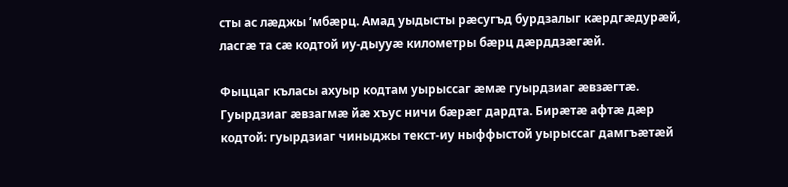сты ас лæджы ’мбæрц. Амад уыдысты рæсугъд бурдзалыг кæрдгæдурæй, ласгæ та сæ кодтой иу-дыууæ километры бæрц дæрддзæгæй.

Фыццаг къласы ахуыр кодтам уырыссаг æмæ гуырдзиаг æвзæгтæ. Гуырдзиаг æвзагмæ йæ хъус ничи бæрæг дардта. Бирæтæ афтæ дæр кодтой: гуырдзиаг чиныджы текст-иу ныффыстой уырыссаг дамгъæтæй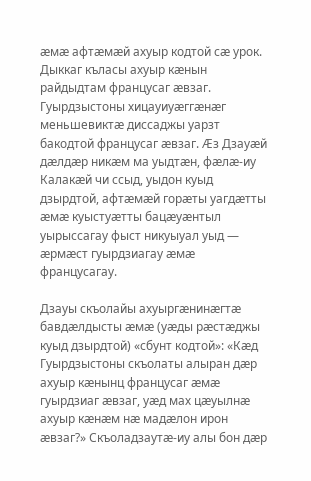æмæ афтæмæй ахуыр кодтой сæ урок. Дыккаг къласы ахуыр кæнын райдыдтам францусаг æвзаг. Гуырдзыстоны хицауиуæггæнæг меньшевиктæ диссаджы уарзт бакодтой францусаг æвзаг. Æз Дзауæй дæлдæр никæм ма уыдтæн, фæлæ-иу Калакæй чи ссыд, уыдон куыд дзырдтой, афтæмæй горæты уагдæтты æмæ куыстуæтты бацæуæнтыл уырыссагау фыст никуыуал уыд — æрмæст гуырдзиагау æмæ францусагау.

Дзауы скъолайы ахуыргæнинæгтæ бавдæлдысты æмæ (уæды рæстæджы куыд дзырдтой) «сбунт кодтой»: «Кæд Гуырдзыстоны скъолаты алыран дæр ахуыр кæнынц францусаг æмæ гуырдзиаг æвзаг, уæд мах цæуылнæ ахуыр кæнæм нæ мадæлон ирон æвзаг?» Скъоладзаутæ-иу алы бон дæр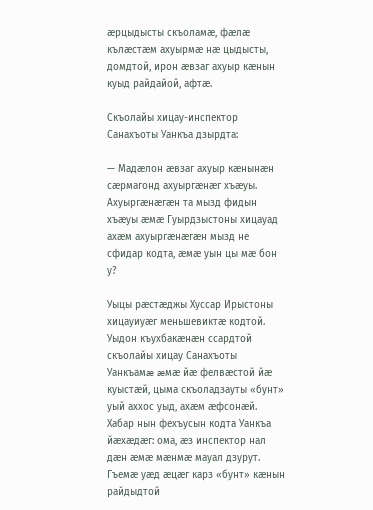æрцыдысты скъоламæ, фæлæ кълæстæм ахуырмæ нæ цыдысты, домдтой, ирон æвзаг ахуыр кæнын куыд райдайой, афтæ.

Скъолайы хицау-инспектор Санахъоты Уанкъа дзырдта:

— Мадæлон æвзаг ахуыр кæнынæн сæрмагонд ахуыргæнæг хъæуы. Ахуыргæнæгæн та мызд фидын хъæуы æмæ Гуырдзыстоны хицауад ахæм ахуыргæнæгæн мызд не сфидар кодта, æмæ уын цы мæ бон у?

Уыцы рæстæджы Хуссар Ирыстоны хицауиуæг меньшевиктæ кодтой. Уыдон къухбакæнæн ссардтой скъолайы хицау Санахъоты Уанкъамæ æмæ йæ фелвæстой йæ куыстæй, цыма скъоладзауты «бунт» уый аххос уыд, ахæм æфсонæй. Хабар нын фехъусын кодта Уанкъа йæхæдæг: ома, æз инспектор нал дæн æмæ мæнмæ мауал дзурут. Гъемæ уæд æцæг карз «бунт» кæнын райдыдтой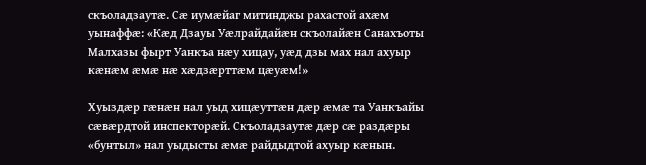скъоладзаутæ. Сæ иумæйаг митинджы рахастой ахæм уынаффæ: «Кæд Дзауы Уæлрайдайæн скъолайæн Санахъоты Малхазы фырт Уанкъа нæу хицау, уæд дзы мах нал ахуыр кæнæм æмæ нæ хæдзæрттæм цæуæм!»

Хуыздæр гæнæн нал уыд хицæуттæн дæр æмæ та Уанкъайы сæвæрдтой инспекторæй. Скъоладзаутæ дæр сæ раздæры «бунтыл» нал уыдысты æмæ райдыдтой ахуыр кæнын.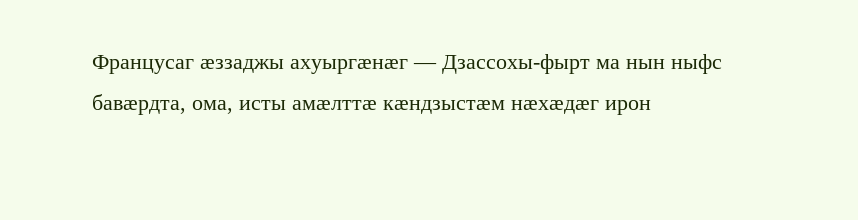Францусаг æззаджы ахуыргæнæг — Дзассохы-фырт ма нын ныфс бавæрдта, ома, исты амæлттæ кæндзыстæм нæхæдæг ирон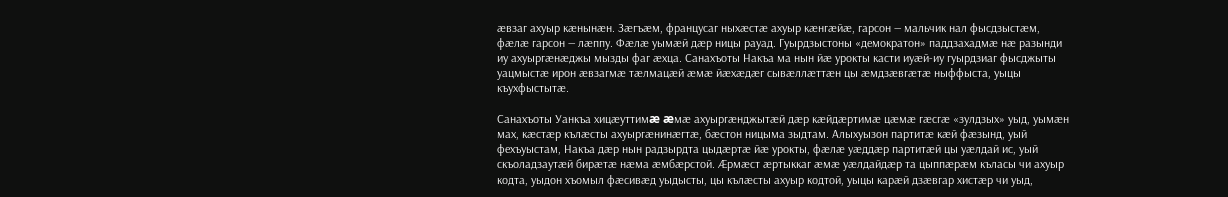æвзаг ахуыр кæнынæн. Зæгъæм, францусаг ныхæстæ ахуыр кæнгæйæ, гарсон — мальчик нал фысдзыстæм, фæлæ гарсон — лæппу. Фæлæ уымæй дæр ницы рауад. Гуырдзыстоны «демократон» паддзахадмæ нæ разынди иу ахуыргæнæджы мызды фаг æхца. Санахъоты Накъа ма нын йæ урокты касти иуæй-иу гуырдзиаг фысджыты уацмыстæ ирон æвзагмæ тæлмацæй æмæ йæхæдæг сывæллæттæн цы æмдзæвгæтæ ныффыста, уыцы къухфыстытæ.

Санахъоты Уанкъа хицæуттимæ æмæ ахуыргæнджытæй дæр кæйдæртимæ цæмæ гæсгæ «зулдзых» уыд, уымæн мах, кæстæр кълæсты ахуыргæнинæгтæ, бæстон ницыма зыдтам. Алыхуызон партитæ кæй фæзынд, уый фехъуыстам, Накъа дæр нын радзырдта цыдæртæ йæ урокты, фæлæ уæддæр партитæй цы уæлдай ис, уый скъоладзаутæй бирæтæ нæма æмбæрстой. Æрмæст æртыккаг æмæ уæлдайдæр та цыппæрæм къласы чи ахуыр кодта, уыдон хъомыл фæсивæд уыдысты, цы кълæсты ахуыр кодтой, уыцы карæй дзæвгар хистæр чи уыд,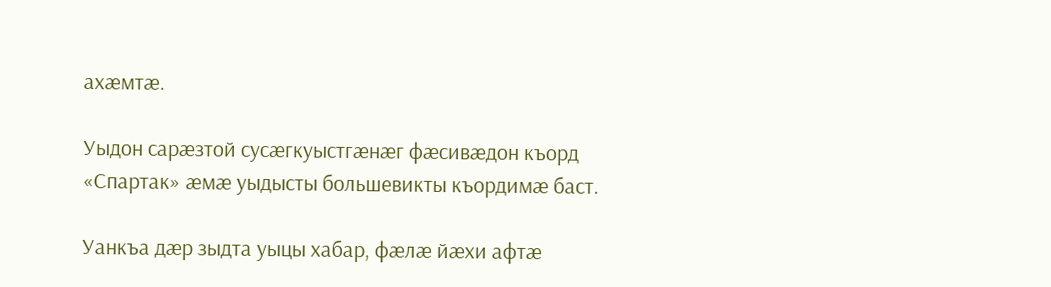ахæмтæ.

Уыдон сарæзтой сусæгкуыстгæнæг фæсивæдон къорд «Спартак» æмæ уыдысты большевикты къордимæ баст.

Уанкъа дæр зыдта уыцы хабар, фæлæ йæхи афтæ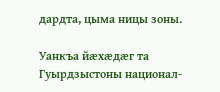дардта, цыма ницы зоны.

Уанкъа йæхæдæг та Гуырдзыстоны национал-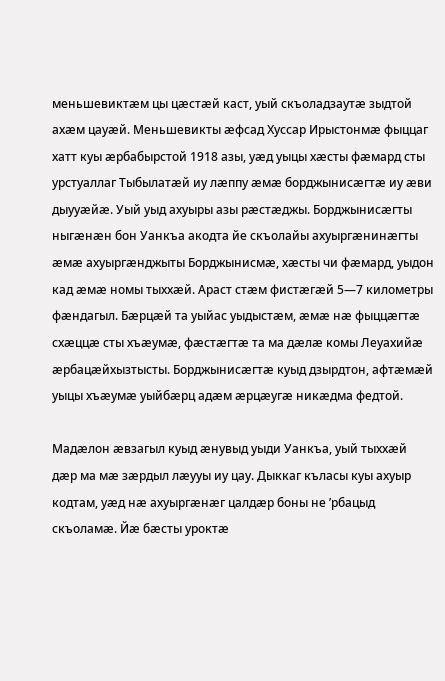меньшевиктæм цы цæстæй каст, уый скъоладзаутæ зыдтой ахæм цауæй. Меньшевикты æфсад Хуссар Ирыстонмæ фыццаг хатт куы æрбабырстой 1918 азы, уæд уыцы хæсты фæмард сты урстуаллаг Тыбылатæй иу лæппу æмæ борджынисæгтæ иу æви дыууæйæ. Уый уыд ахуыры азы рæстæджы. Борджынисæгты ныгæнæн бон Уанкъа акодта йе скъолайы ахуыргæнинæгты æмæ ахуыргæнджыты Борджынисмæ, хæсты чи фæмард, уыдон кад æмæ номы тыххæй. Араст стæм фистæгæй 5—7 километры фæндагыл. Бæрцæй та уыйас уыдыстæм, æмæ нæ фыццæгтæ схæццæ сты хъæумæ, фæстæгтæ та ма дæлæ комы Леуахийæ æрбацæйхызтысты. Борджынисæгтæ куыд дзырдтон, афтæмæй уыцы хъæумæ уыйбæрц адæм æрцæугæ никæдма федтой.

Мадæлон æвзагыл куыд æнувыд уыди Уанкъа, уый тыххæй дæр ма мæ зæрдыл лæууы иу цау. Дыккаг къласы куы ахуыр кодтам, уæд нæ ахуыргæнæг цалдæр боны не ’рбацыд скъоламæ. Йæ бæсты уроктæ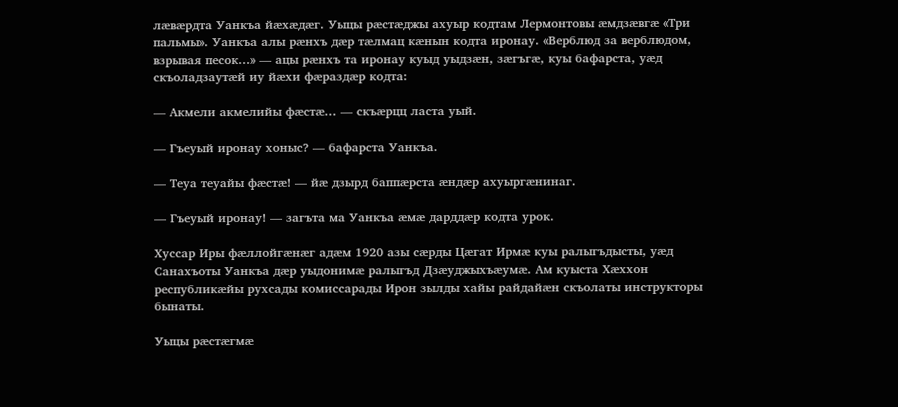лæвæрдта Уанкъа йæхæдæг. Уыцы рæстæджы ахуыр кодтам Лермонтовы æмдзæвгæ «Три пальмы». Уанкъа алы рæнхъ дæр тæлмац кæнын кодта иронау. «Верблюд за верблюдом, взрывая песок...» — ацы рæнхъ та иронау куыд уыдзæн, зæгъгæ, куы бафарста, уæд скъоладзаутæй иу йæхи фæраздæр кодта:

— Акмели акмелийы фæстæ... — скъæрцц ласта уый.

— Гъеуый иронау хоныс? — бафарста Уанкъа.

— Теуа теуайы фæстæ! — йæ дзырд баппæрста æндæр ахуыргæнинаг.

— Гъеуый иронау! — загъта ма Уанкъа æмæ дарддæр кодта урок.

Хуссар Иры фæллойгæнæг адæм 1920 азы сæрды Цæгат Ирмæ куы ралыгъдысты, уæд Санахъоты Уанкъа дæр уыдонимæ ралыгъд Дзæуджыхъæумæ. Ам куыста Хæххон республикæйы рухсады комиссарады Ирон зылды хайы райдайæн скъолаты инструкторы бынаты.

Уыцы рæстæгмæ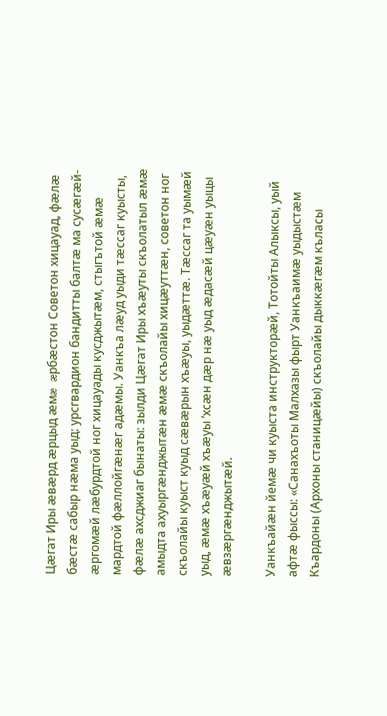Цæгат Иры æвæрд æрцыд æмæ æрбæстон Советон хицауад, фæлæ бæстæ сабыр нæма уыд: урсгвардион бандитты балтæ ма сусæгæй-æргомæй лæбурдтой ног хицауады кусджытæм, стыгътой æмæ мардтой фæллойгæнæг адæмы. Уанкъа лæуд уыди тæссаг куысты, фæлæ ахсджиаг бынаты: зылди Цæгат Иры хъæуты скъолатыл æмæ амыдта ахуыргæнджытæн æмæ скъолайы хицæуттæн, советон ног скъолайы куыст куыд сæвæрын хъæуы, уыдæттæ. Тæссаг та уымæй уыд, æмæ хъæуæй хъæуы ’хсæн дæр нæ уыд æдасæй цæуæн уыцы æвзæргæнджытæй.

Уанкъайæн йемæ чи куыста инструкторæй, Тотойты Алыксы, уый афтæ фыссы: «Санахъоты Малхазы фырт Уанкъаимæ уыдыстæм Къардоны (Архоны станицæйы) скъолайы дыккæгæм къласы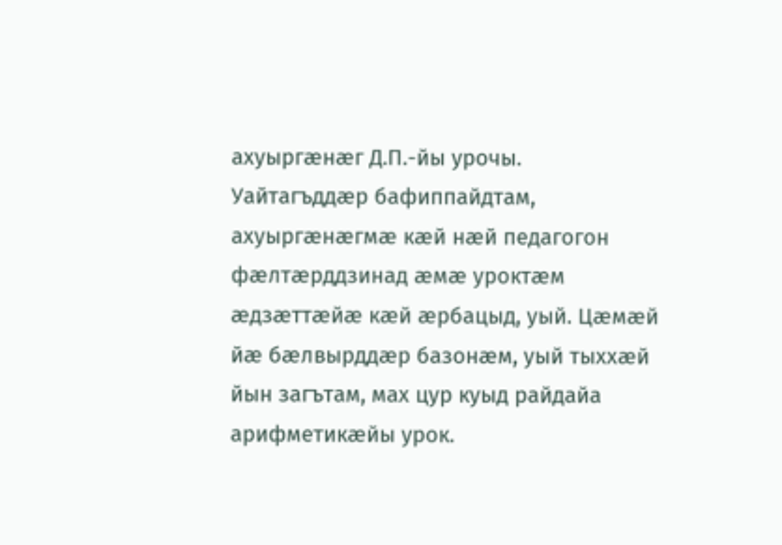ахуыргæнæг Д.П.-йы урочы. Уайтагъддæр бафиппайдтам, ахуыргæнæгмæ кæй нæй педагогон фæлтæрддзинад æмæ уроктæм æдзæттæйæ кæй æрбацыд, уый. Цæмæй йæ бæлвырддæр базонæм, уый тыххæй йын загътам, мах цур куыд райдайа арифметикæйы урок.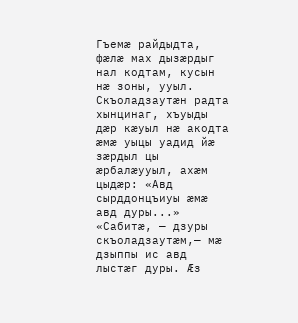Гъемæ райдыдта, фæлæ мах дызæрдыг нал кодтам, кусын нæ зоны, ууыл. Скъоладзаутæн радта хынцинаг, хъуыды дæр кæуыл нæ акодта æмæ уыцы уадид йæ зæрдыл цы æрбалæууыл, ахæм цыдæр: «Авд сырддонцъиуы æмæ авд дуры...» «Сабитæ, — дзуры скъоладзаутæм,— мæ дзыппы ис авд лыстæг дуры. Æз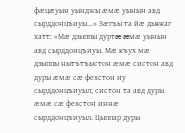фæцæуын уынджы æмæ уынын авд сырддонцъиуы...» Зæгъы та йæ дыккаг хатт: «Мæ дзыппы дуртæ æмæ уынын авд сырддонцъиуы. Мæ къух мæ дзыппы нытътъыстон æмæ систон авд дуры æмæ сæ фехстон иу сырддонцъиуыл; систон та авд дуры æмæ сæ фехстон иннæ сырддонцъиуыл. Цыппар дуры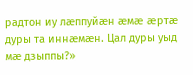радтон иу лæппуйæн æмæ æртæ дуры та иннæмæн. Цал дуры уыд мæ дзыппы?»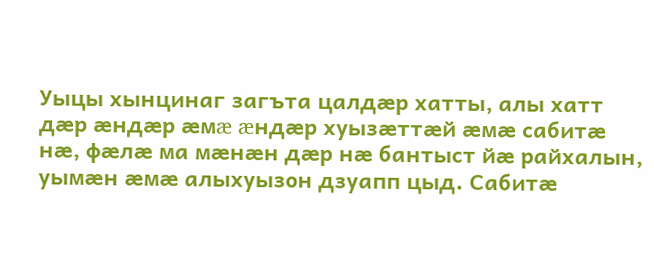Уыцы хынцинаг загъта цалдæр хатты, алы хатт дæр æндæр æмæ æндæр хуызæттæй æмæ сабитæ нæ, фæлæ ма мæнæн дæр нæ бантыст йæ райхалын, уымæн æмæ алыхуызон дзуапп цыд. Сабитæ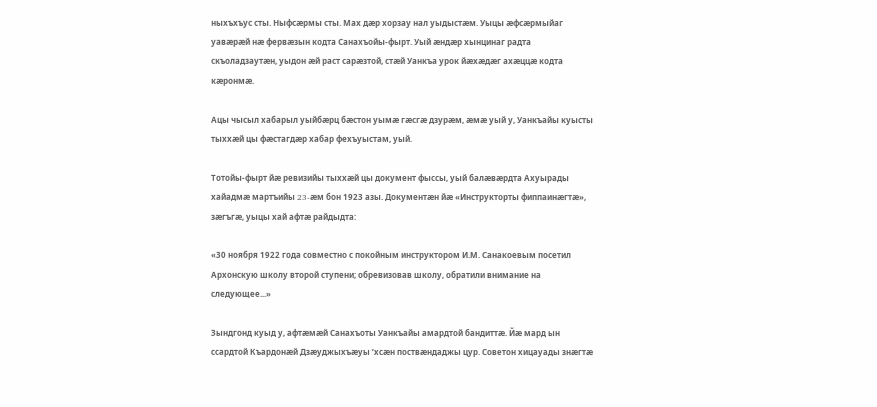ныхъхъус сты. Ныфсæрмы сты. Мах дæр хорзау нал уыдыстæм. Уыцы æфсæрмыйаг уавæрæй нæ фервæзын кодта Санахъойы-фырт. Уый æндæр хынцинаг радта скъоладзаутæн, уыдон æй раст сарæзтой, стæй Уанкъа урок йæхæдæг ахæццæ кодта кæронмæ.

Ацы чысыл хабарыл уыйбæрц бæстон уымæ гæсгæ дзурæм, æмæ уый у, Уанкъайы куысты тыххæй цы фæстагдæр хабар фехъуыстам, уый.

Тотойы-фырт йæ ревизийы тыххæй цы документ фыссы, уый балæвæрдта Ахуырады хайадмæ мартъийы 23-æм бон 1923 азы. Документæн йæ «Инструкторты фиппаинæгтæ», зæгъгæ, уыцы хай афтæ райдыдта:

«30 ноября 1922 года совместно с покойным инструктором И.М. Санакоевым посетил Архонскую школу второй ступени; обревизовав школу, обратили внимание на следующее...»

Зындгонд куыд у, афтæмæй Санахъоты Уанкъайы амардтой бандиттæ. Йæ мард ын ссардтой Къардонæй Дзæуджыхъæуы ’хсæн поствæндаджы цур. Советон хицауады знæгтæ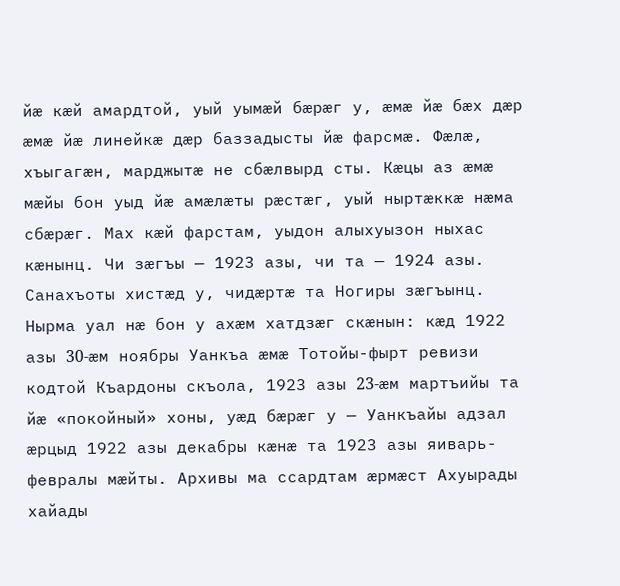йæ кæй амардтой, уый уымæй бæрæг у, æмæ йæ бæх дæр æмæ йæ линейкæ дæр баззадысты йæ фарсмæ. Фæлæ, хъыгагæн, марджытæ не сбæлвырд сты. Кæцы аз æмæ мæйы бон уыд йæ амæлæты рæстæг, уый ныртæккæ нæма сбæрæг. Мах кæй фарстам, уыдон алыхуызон ныхас кæнынц. Чи зæгъы — 1923 азы, чи та — 1924 азы. Санахъоты хистæд у, чидæртæ та Ногиры зæгъынц. Нырма уал нæ бон у ахæм хатдзæг скæнын: кæд 1922 азы 30-æм ноябры Уанкъа æмæ Тотойы-фырт ревизи кодтой Къардоны скъола, 1923 азы 23-æм мартъийы та йæ «покойный» хоны, уæд бæрæг у — Уанкъайы адзал æрцыд 1922 азы декабры кæнæ та 1923 азы яиварь-февралы мæйты. Архивы ма ссардтам æрмæст Ахуырады хайады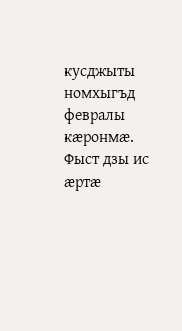кусджыты номхыгъд февралы кæронмæ. Фыст дзы ис æртæ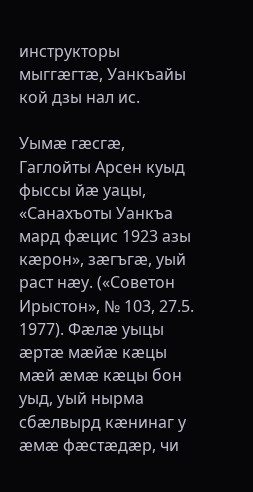инструкторы мыггæгтæ, Уанкъайы кой дзы нал ис.

Уымæ гæсгæ, Гаглойты Арсен куыд фыссы йæ уацы, «Санахъоты Уанкъа мард фæцис 1923 азы кæрон», зæгъгæ, уый раст нæу. («Советон Ирыстон», № 103, 27.5. 1977). Фæлæ уыцы æртæ мæйæ кæцы мæй æмæ кæцы бон уыд, уый нырма сбæлвырд кæнинаг у æмæ фæстæдæр, чи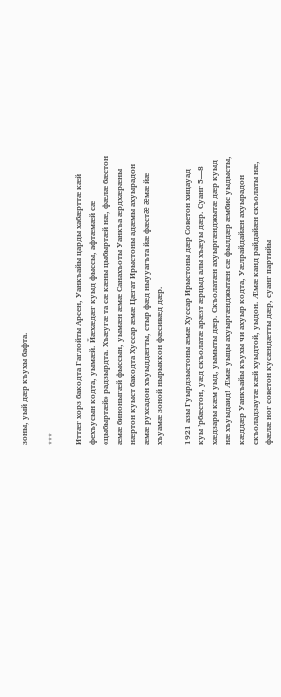зоны, уый дæр къухы бафта.

***

Иттæг хорз бакодта Гаглойты Арсен, Уанкъайы царды хабæрттæ кæй фехъусын кодта, уымæй. Йæхæдæг куыд фыссы, афтæмæй сæ «цыбыртæй» радзырдта. Хъæугæ та сæ кæны цыбыртæй нæ, фæлæ бæстон æмæ биноныгæй фыссын, уымæн æмæ Санахъоты Уанкъа æрдхæрæны нæртон куыст бакодта Хуссар æмæ Цæгат Ирыстоны адæмы ахуырадон æмæ рухсадон хъуыддæгты, стыр фæд ныууагъта йæ фæстæ æмæ йæ хъуамæ зоной нырыккон фæсивæд дæр.

1921 азы Гуырдзыстоны æмæ Хуссар Ирыстоны дæр Советон хицауад куы ’рбæстон, уæд скъолатæ арæзт æрцыд алы хъæуы дæр. Суанг 5—8 хæдзары кæм уыд, уымыты дæр. Скъолатæн ахуыргæнджытæ дæр куыд нæ хъуыдаид! Æмæ уыцы ахуыргæнджытæн сæ фылдæр æмбис уыдысты, кæддæр Уанкъайы къухы чи ахуыр кодта, Уæлрайдайæн ахуырадон скъоладзаутæ кæй хуыдтой, уыдон. Æмæ канд райдайæн скъолаты нæ, фæлæ ног советон кусæндæтты дæр, суанг партийы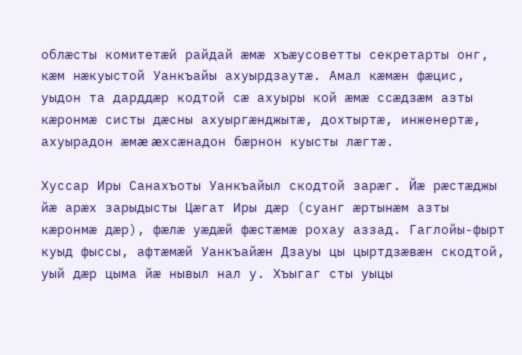облæсты комитетæй райдай æмæ хъæусоветты секретарты онг, кæм нæкуыстой Уанкъайы ахуырдзаутæ. Амал кæмæн фæцис, уыдон та дарддæр кодтой сæ ахуыры кой æмæ ссæдзæм азты кæронмæ систы дæсны ахуыргæнджытæ, дохтыртæ, инженертæ, ахуырадон æмæ æхсæнадон бæрнон куысты лæгтæ.

Хуссар Иры Санахъоты Уанкъайыл скодтой зарæг. Йæ рæстæджы йæ арæх зарыдысты Цæгат Иры дæр (суанг æртынæм азты кæронмæ дæр), фæлæ уæдæй фæстæмæ рохау аззад. Гаглойы-фырт куыд фыссы, афтæмæй Уанкъайæн Дзауы цы цыртдзæвæн скодтой, уый дæр цыма йæ нывыл нал у. Хъыгаг сты уыцы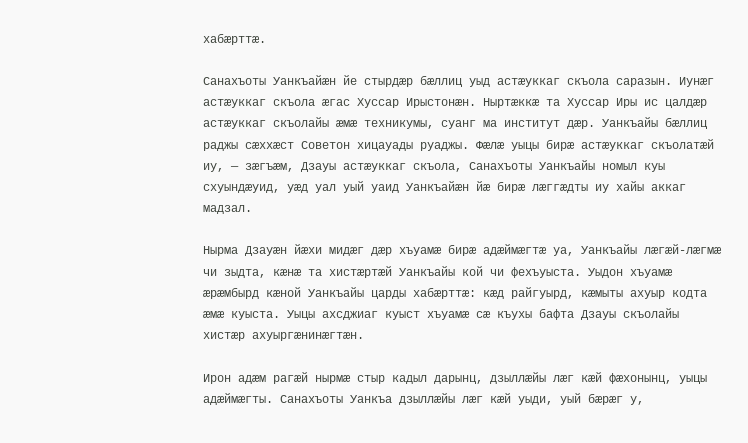хабæрттæ.

Санахъоты Уанкъайæн йе стырдæр бæллиц уыд астæуккаг скъола саразын. Иунæг астæуккаг скъола æгас Хуссар Ирыстонæн. Ныртæккæ та Хуссар Иры ис цалдæр астæуккаг скъолайы æмæ техникумы, суанг ма институт дæр. Уанкъайы бæллиц раджы сæххæст Советон хицауады руаджы. Фæлæ уыцы бирæ астæуккаг скъолатæй иу, — зæгъæм, Дзауы астæуккаг скъола, Санахъоты Уанкъайы номыл куы схуындæуид, уæд уал уый уаид Уанкъайæн йæ бирæ лæггæдты иу хайы аккаг мадзал.

Нырма Дзауæн йæхи мидæг дæр хъуамæ бирæ адæймæгтæ уа, Уанкъайы лæгæй-лæгмæ чи зыдта, кæнæ та хистæртæй Уанкъайы кой чи фехъуыста. Уыдон хъуамæ æрæмбырд кæной Уанкъайы царды хабæрттæ: кæд райгуырд, кæмыты ахуыр кодта æмæ куыста. Уыцы ахсджиаг куыст хъуамæ сæ къухы бафта Дзауы скъолайы хистæр ахуыргæнинæгтæн.

Ирон адæм рагæй нырмæ стыр кадыл дарынц, дзыллæйы лæг кæй фæхонынц, уыцы адæймæгты. Санахъоты Уанкъа дзыллæйы лæг кæй уыди, уый бæрæг у,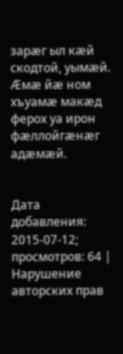зарæг ыл кæй скодтой, уымæй. Æмæ йæ ном хъуамæ макæд ферох уа ирон фæллойгæнæг адæмæй.


Дата добавления: 2015-07-12; просмотров: 64 | Нарушение авторских прав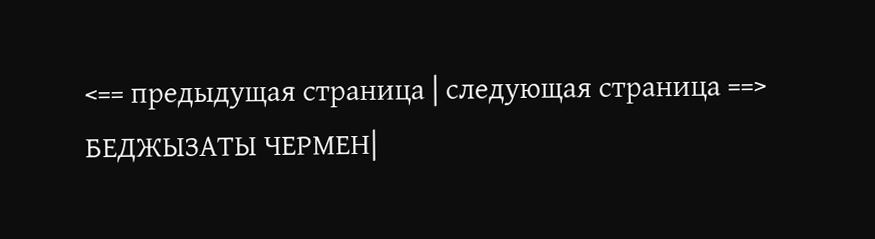<== предыдущая страница | следующая страница ==>
БЕДЖЫЗАТЫ ЧЕРМЕН|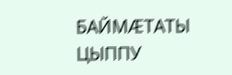БАЙМÆТАТЫ ЦЫППУ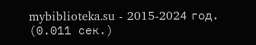mybiblioteka.su - 2015-2024 год. (0.011 сек.)